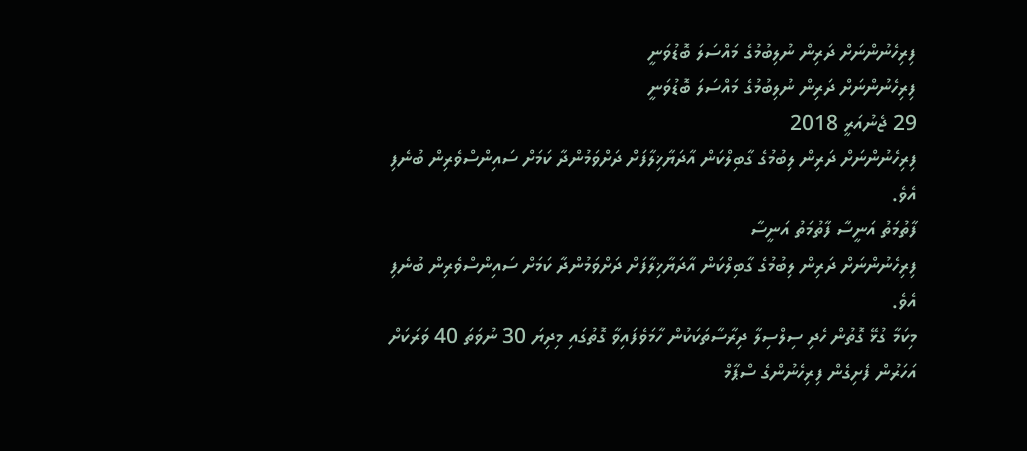ފިރިހެނުންނަށް ދަރިން ނުލިބުމުގެ މައްސަލަ ބޮޑުވަނީ
ފިރިހެނުންނަށް ދަރިން ނުލިބުމުގެ މައްސަލަ ބޮޑުވަނީ
29 ޖެނުއަރީ 2018
ފިރިހެނުންނަށް ދަރިން ލިބުމުގެ ގާބިލްކަން އާދަޔާޚިލާފަށް ދަށްވަމުންދާ ކަމަށް ސައިންސްވެރިން ބުނެފި އެވެ.
ފާތުމަތު އަނީސާ ފާތުމަތު އަނީސާ
ފިރިހެނުންނަށް ދަރިން ލިބުމުގެ ގާބިލްކަން އާދަޔާޚިލާފަށް ދަށްވަމުންދާ ކަމަށް ސައިންސްވެރިން ބުނެފި އެވެ.
މިކަމާ ގުޅޭ ގޮތުން ހެދި ސިލްސިލާ ދިރާސާތަކަކުން ހާމަވެފައިވާ ގޮތުގައި މިދިޔަ 30 ނުވަތަ 40 ވަރަކަށް އަހަރުން ފެށިގެން ފިރިހެނުންގެ ސްޕާމް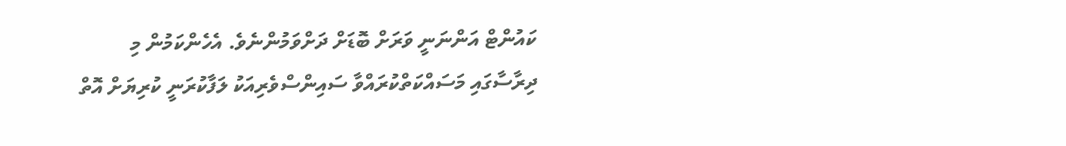ކައުންޓް އަންނަނީ ވަރަށް ބޮޑަށް ދަށްވަމުންނެވެ. އެހެންކަމުން މި ދިރާސާގައި މަސައްކަތްކުރައްވާ ސައިންސްވެރިއަކު ލަފާކުރަނީ ކުރިޔަށް އޮތް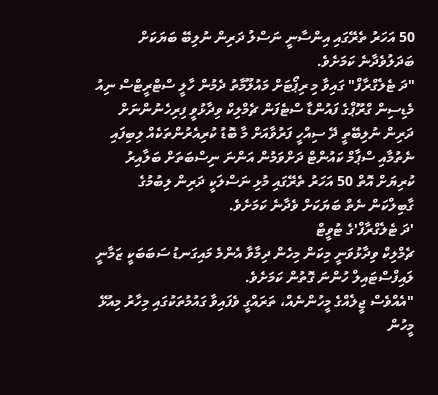50 އަހަރު ތެރޭގައި އިންސާނީ ނަސްލު ދަރިން ނުލިބޭ ބަޔަކަށް ބަދަލުވެދާނެ ކަމަށެވެ.
"ދަ ޓެލެގްރާފް" ގައިވާ މި ރިޕޯޓަށް މައުލޫމާތު ދެމުން ހާލީ ސްޓްރީޓްސް ނިއު މެޑިސިން ގްރޫޕްގެ ފައުންޑާ ސްޓެފަން ޗެމްލިކް ވިދާޅުވީ ފިރިހެނުންނަށް ދަރިން ނުލިބޭތީ ދޭ ސިއްހީ ފަރުވާއަށް މާ ބޮޑު ކުރިއެރުންތަކެއް ލިބިފައި ނެތުމާއި ސްޕާމް ކައުންޓް ދަށްވަމުން އަންނަ ނިސްބަތަށް ބަލާއިރު ކުރިޔަށް އޮތް 50 އަހަރު ތެރޭގައި މުޅި ނަސްލަކީ ދަރިން ލިބުމުގެ ގާބިލްކަން ނެތް ބަޔަކަށް ވެދާނެ ކަމަށެވެ.
'ދަ ޓެލެގްރާފް'ގެ ޓުވީޓް
ޗެމްލިކް ވިދާޅުވަނީ މިކަން މިހެން ދިމާވާ އެންމެ މައިގަނޑު ސަބަބަކީ ޒަމާނީ ލައިފްސްޓައިލް ހުންނަ ގޮތުން ކަމަށެވެ.
"އެއްވެސް ޖީލެއްގެ މީހުންނެއް، ތަރައްގީ ވެފައިވާ ގައުމުތަކުގައި މިހާރު މިއުޅޭ މީހުން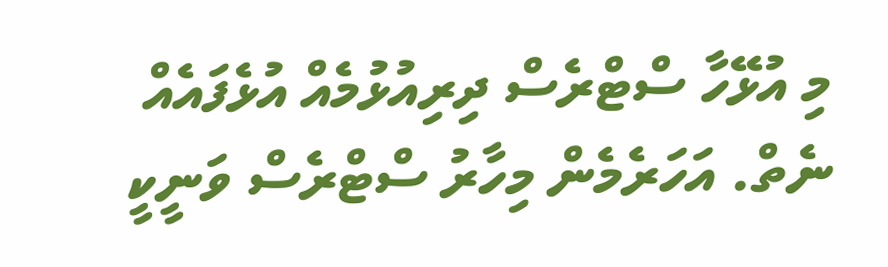މި އުޅޭހާ ސްޓްރެސް ދިރިއުޅުމެއް އުޅެފައެއް ނެތް. އަހަރެމެން މިހާރު ސްޓްރެސް ވަނީކީ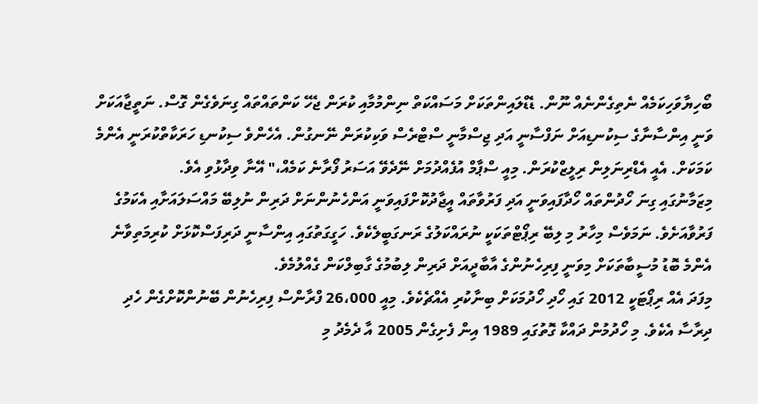ބޯހިޔާވަހިކަމެއް ނެތިގެންނެއް ނޫން. ޑެޑްލައިންތަކަށް މަސައްކަތް ނިންމުމާއި ކުރަން ޖެހޭ ކަންތައްތައް ގިނަވެގެން ގޮސް. ނަތީޖާއަކަށް ވަނީ އިންސާނާގެ ސިކުނޑިއަށް ނަފްސާނީ އަދި ޖިސްމާނީ ސްޓްރެސް ވަކިކުރަން ނޭނގުން. އެހެންވެ ސިކުނޑި ހަރަކާތްކުރަނީ އެންމެ ކަމަކަށް. އެއީ އެޑްރިނަލިން ރިލީޒްކުރަން. މިއީ ސްޕާމް އުފެއްދުމަށް ނޭދެވޭ އަސަރު ފޯރާނެ ކަމެއް،" އޭނާ ވިދާޅުވި އެވެ.
މިޒަމާނުގައި ގިނަ ހޯދުންތައް ހޯދާފައިވަނީ އަދި ފަރުވާތައް އީޖާދުކޮށްފައިވަނީ އަންހެނުންނަށް ދަރިން ނުލިބޭ މައްސަލައަށާއި އެކަމުގެ ފަރުވާއަށެވެ. ނަމަވެސް މިހާރު މި ލިބޭ ރިޕޯޓްތަކަކީ ނުރައްކަލުގެ ރަނގަބީލެކެވެ. ހަގީގަތުގައި އިންސާނީ ދަރިފަސްކޮޅަށް ކުރިމަތިވާނެ އެންމެ ބޮޑު މުސީބާތަކަށް މިވަނީ ފިރިހެނުންގެ އާބާދީއަށް ދަރިން ލިބުމުގެ ގާބިލްކަން ގެއްލުމެވެ.
މިފަދަ އެއް ރިޕޯޓަކީ 2012 ގައި ހޯދި ހޯދުމަކަށް ބިނާކުރި އެއްޗެކެވެ. މިއީ 26،000 ފްރާންސް ފިރިހެނުން ބޭނުންކޮށްގެން ހެދި ދިރާސާ އެކެވެ. މި ހޯދުމުން ދައްކާ ގޮތުގައި 1989 އިން ފެށިގެން 2005 އާ ދެމެދު މި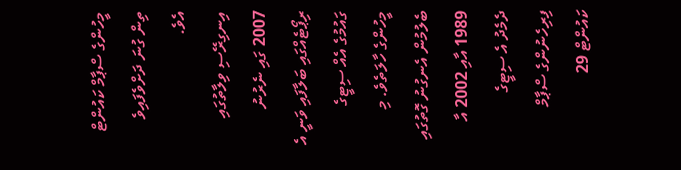މީހުންގެ ސްޕާމް ކައުންޓް ތިން ގުނަ ދަށްވެފައިވެ އެވެ.
އިނގިރޭސި ވިލާތުގައި 2007 ގައި ނެރުނު ރިޕޯޓެއްގައި ބަލާފައި ވަނީ އެ ގައުމުގެ އެއް ސިޓީގެ މީހުންގެ ހާލަތެވެ. މި ބެލުމުން އެނގުނު ގޮތުގައި 1989 އާއި 2002 އާ ދެމެދު އެ ސިޓީގެ ފިރިހެނުންގެ ސްޕާމް ކައުންޓް 29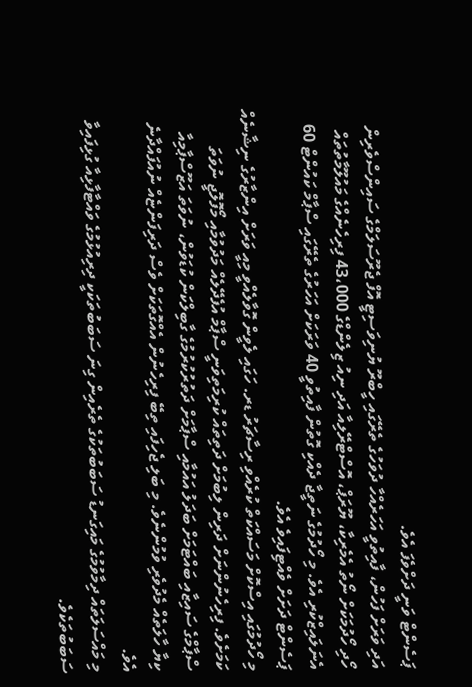ޕަސެންޓް ވަނީ ދަށްވެފަ އެވެ.
އަދި ވަރަށް ފަހުން، ފާއިތުވީ އަހަރެއްހާ ދުވަހުގެ ތެރޭގައި ހީބްރޫ ޔުނިވަސިޓީ އޮފް ޖެރޫސަލަމްގެ ސައިންސްވެރިން ހޯދި ހޯދުމަކަށް ނޯތު އެމެރިކާ، ޔޫރަޕް، އޮސްޓްރޭލިއާ އަދި ނިއު ޒިލެންޑްގެ 43،000 ފިރިހެނެއްގެ މައުލޫމާތުތައް އެނަލައިޒްކުރި އެވެ. މި ހޯދުމުގެ ނަތީޖާ ދެއްކި ގޮތުން ފާއިތުވީ 40 ވަރަކަށް އަހަރުގެ ތެރޭގައި ސްޕާމް ކައުންޓް 60 ޕަސެންޓް ދަށަށް ވެއްޓިފައިވެ އެވެ.
މި ހޯދުމުގައި އިސްކޮށް މަސައްކަތް ކުރެއްވި ރިސާޗަރު ޑރ. ހަގައި ލެވީން ގޮވާލެއްވީ މިއީ ވަރަށް އިންޒާރުގެ ނިޝާނެއް ކަމަށެވެ. ފިރިހެނުންނަށް ދަރިން ލިބުމަށް ދަތިތައް ކުރިމަތިވަނީ ސްޕާމް އުފެދޭލެއް މަދުވުމާއި މޯފޮލޮޖީ ނުވަތަ ސްޕާމްގެ ސައިޒާއި ބައްޓަމަށް ބަދަލު އައުމާއި ސްޕާމަށް ދަތުރުކުރުމުގެ ގާބިލްކަން ކުޑަވުން، ނުވަތަ އަޒޫސްޕާމިއާ ކިޔާ ހާލަތެއް މެދުވެރި ވުމުންނެވެ. މި ބަލި ޖެހިފައި ތިބޭ ފިރިހެނުން އެއްގޮތަކަށް ވެސް ދަރިފަންޏެއް ނުއުފައްދާނެ އެވެ.
މި މައްސަލަތައް ދިމާވުމުގެ މައިގަނޑު ސަބަބުތަކުގެ ތެރެއިން ގިނަ ސަބަބުތަކަކީ ދިރިއުޅުމުގެ ވައްޓާފާޅިއާ ގުޅިފައިވާ ސަބަބުތަކެވެ.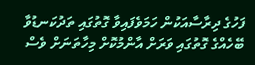ފަހުގެ ދިރާސާއަކުން ހަމަވެފައިވާ ގޮތުގައި ތަދުކަނޑުވާ ބޭހެއްގެ ގޮތުގައި ވަރަށް އާންމުކޮށް މިހާތަނަށް ވެސް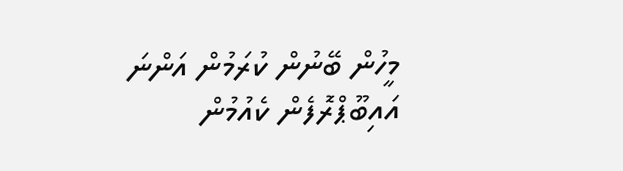މީހުން ބޭނުން ކުރަމުން އަންނަ އައިބޫޕްރޮފެން ކެއުމުން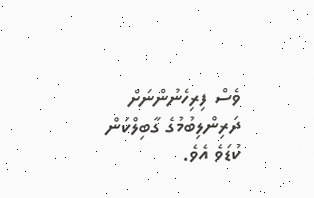ވެސް ފިރިހެނުންނަށް ދަރިންލިބުމުގެ ގާބިލްކަން ކުޑަވެ އެވެ.